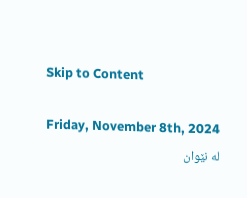Skip to Content

Friday, November 8th, 2024
له‌‌ نێوان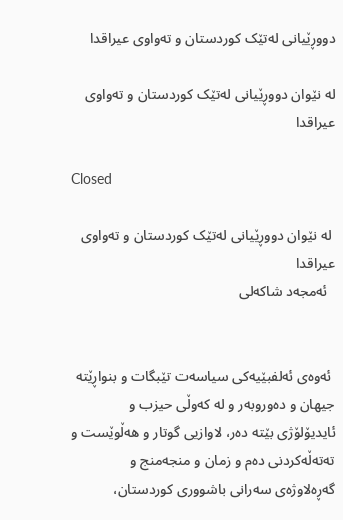دووڕێیانی له‌تێک ‌کوردستان و ته‌واوی عیراقدا

له‌‌ نێوان دووڕێیانی له‌تێک ‌کوردستان و ته‌واوی عیراقدا

Closed

 له‌‌ نێوان دووڕێیانی له‌تێک ‌کوردستان و ته‌واوی عیراقدا
  ئه‌مجه‌د شاکه‌لی


 ئه‌وه‌ی ئه‌لفبێیه‌کی سیاسه‌ت تێبگات و بنواڕێته‌ جیهان و ده‌وروبه‌ر و له‌ که‌وڵی حیزب و ئایدیۆلۆژی بێته‌ ده‌ر، لاوازیی گوتار و هه‌ڵوێست و  ته‌ته‌ڵه‌کردنی ده‌م و زمان و منجه‌منج و گه‌ڕه‌لاوژه‌ی سه‌رانی باشووری کوردستان،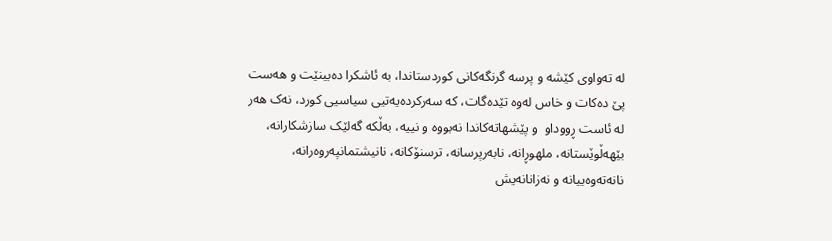له‌ ته‌واوی کێشه‌ و پرسه‌ گرنگه‌کانی کوردستاندا، به‌ ئاشکرا ده‌بینێت و هه‌ست پێ ده‌کات و خاس له‌وه‌ تێده‌گات، که‌ سه‌رکرده‌یه‌تیی سیاسیی کورد، نه‌ک هه‌ر له‌ ئاست ڕووداو  و پێشهاته‌کاندا نه‌بووه‌ و نییه‌، به‌ڵکه‌ گه‌لێک سازشکارانه‌، بێهه‌ڵوێستانه‌، ملهوڕانه‌، نابه‌رپرسانه‌، ترسنۆکانه‌، نانیشتمانپه‌روه‌رانه‌، نانه‌ته‌وه‌ییانه‌ و نه‌زانانه‌یش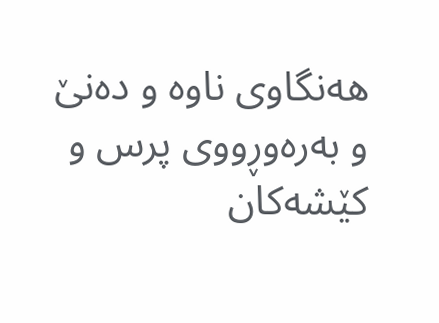هه‌نگاوی ناوه‌ و ده‌نێ و به‌ره‌وڕووی پرس و کێشه‌کان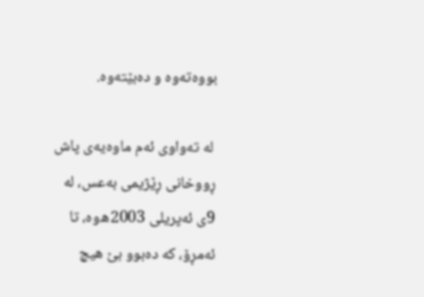بووه‌ته‌وه‌ و ده‌بێته‌وه‌.

 له‌ ته‌واوی ئه‌م ماوه‌یه‌ی پاش ڕووخانی ڕێژیمی به‌عس، له‌ 9ی ئه‌پریلی 2003ه‌وه‌، تا ئه‌مڕۆ، که‌ ده‌بوو بێ هیچ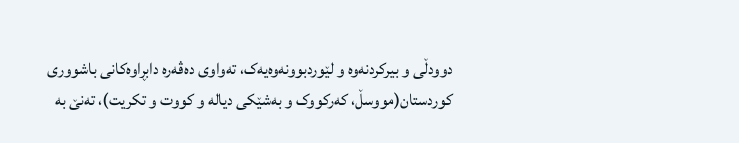دوودڵی و بیرکردنه‌وه‌ و لێوردبوونه‌وه‌یه‌ک، ته‌واوی ده‌ڤه‌ره‌ دابڕاوه‌کانی باشووری کوردستان(مووسڵ، که‌رکووک و به‌شێکی دیاله‌ و کووت و تکریت)، ته‌نێ به‌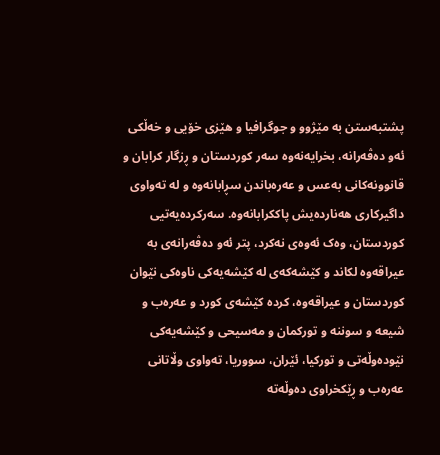پشتبه‌ستن به‌ مێژوو و جوگرافیا و هێزی خۆیی و خه‌ڵکی ئه‌و ده‌ڤه‌رانه‌، بخرایه‌نه‌وه‌ سه‌ر کوردستان و ڕزگار کرابان و قانوونه‌کانی به‌عس و عه‌ره‌باندن سڕابانه‌وه‌ و له‌ ته‌واوی داگیرکاری هه‌نارده‌یش پاککرابانه‌وه‌. سه‌رکرده‌یه‌تیی کوردستان، وه‌ک ئه‌وه‌ی نه‌کرد، پتر ئه‌و ده‌ڤه‌رانه‌ی به‌ عیراقه‌وه‌ لکاند و کێشه‌که‌ی له کێشه‌یه‌کی ناوه‌کی‌ نێوان کوردستان و عیراقه‌وه‌، کرده‌ کێشه‌ی کورد و عه‌ره‌ب و شیعه‌ و سوننه‌ و تورکمان و مه‌سیحی و کێشه‌یه‌کی نێوده‌وڵه‌تی و تورکیا، ئێران، سووریا، ته‌واوی وڵاتانی عه‌ره‌ب و ڕێکخراوی ده‌وڵه‌ته‌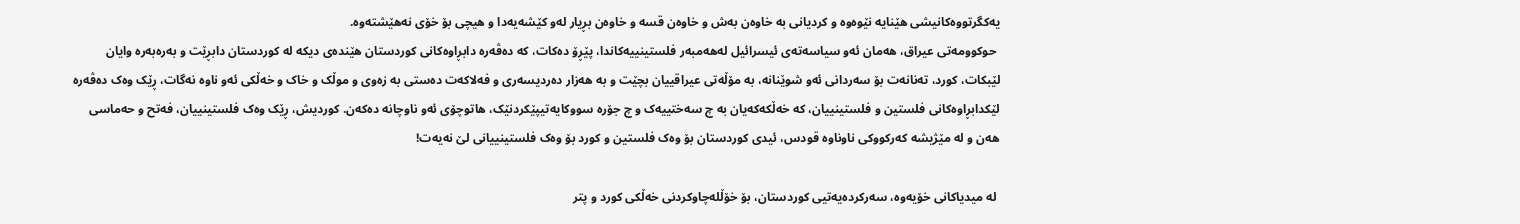یه‌کگرتووه‌کانیشی هێنایه‌ نێوه‌وه‌ و کردیانی به‌ خاوه‌ن به‌ش و خاوه‌ن قسه‌ و خاوه‌ن بڕیار له‌و کێشه‌یه‌دا و هیچی بۆ خۆی نه‌هێشته‌وه‌.
 حوکوومه‌تی عیراق، هه‌مان ئه‌و سیاسه‌ته‌ی ئیسرائیل له‌هه‌مبه‌ر فلستینییه‌کاندا، پێڕۆ ده‌کات، که‌ ده‌ڤه‌ره‌ دابڕاوه‌کانی کوردستان هێنده‌ی دیکه‌ له‌ کوردستان دابڕێت و به‌ره‌به‌ره‌ وایان لێبکات، کورد، ته‌نانه‌ت بۆ سه‌ردانی ئه‌و شوێنانه،‌ به‌ مۆڵه‌تی عیراقییان بچێت و به‌ هه‌زار ده‌ردیسه‌ری و فه‌لاکه‌ت ده‌ستی به‌ زه‌وی و موڵک و خاک و خه‌ڵکی ئه‌و ناوه‌ نه‌گات، ڕێک وه‌ک ده‌ڤه‌ره‌ لێکدابڕاوه‌کانی فلستین و فلستینییان، که‌ خه‌ڵکه‌که‌یان به‌ چ سه‌ختییه‌ک و چ جۆره‌ سووکایه‌تیپێکردنێک، هاتوچۆی ئه‌و ناوچانه‌ ده‌که‌ن. کوردیش، ڕێک وه‌ک فلستینییان، فه‌تح و حه‌ماسی هه‌ن و له‌ مێژیشه‌ که‌رکووکی ناوناوه‌ قودس، ئیدی کوردستان بۆ وه‌ک فلستین و کورد بۆ وه‌ک فلستینییانی لێ نه‌یه‌ت!

 له‌ میدیاکانی خۆیه‌وه‌، سه‌رکرده‌یه‌تیی کوردستان، بۆ خۆڵله‌چاوکردنی خه‌ڵکی کورد و پتر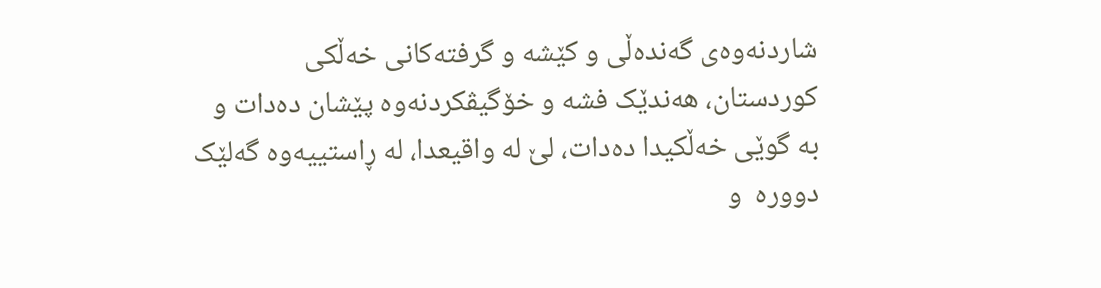شاردنه‌وه‌ی گه‌نده‌ڵی و کێشه‌ و گرفته‌کانی خه‌ڵکی کوردستان، هه‌ندێک فشه‌ و خۆگیڤکردنه‌وه‌ پێشان ده‌دات و به‌ گوێی خه‌ڵکیدا ده‌دات، لێ له‌ واقیعدا، له‌ ڕاستییه‌وه‌ گه‌لێک دووره‌  و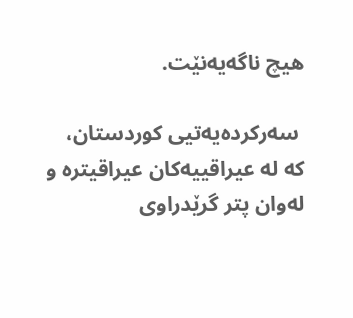هیچ ناگه‌یه‌نێت.

 سه‌رکرده‌یه‌تیی کوردستان، که‌ له‌ عیراقییه‌کان عیراقیتره‌ و له‌وان پتر گرێدراوی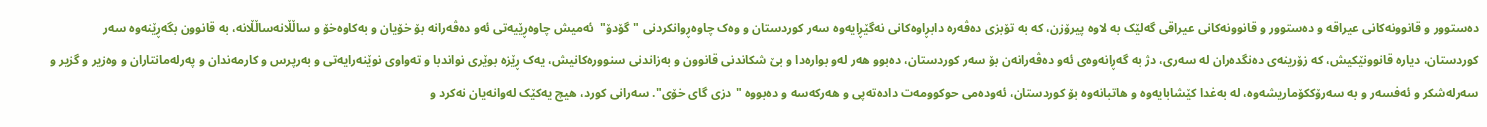ده‌ستوور و قانوونه‌کانی عیراقه‌ و ده‌ستوور و قانوونه‌کانی عیراقی گه‌لێک به‌ لاوه‌ پیرۆزن، که‌ به‌ تۆبزی ده‌ڤه‌ره‌ دابڕاوه‌کانی نه‌گێڕایه‌وه‌ سه‌ر کوردستان و وه‌ک چاوه‌ڕوانکردنی "گۆدۆ"  ئه‌میش چاوه‌ڕێیه‌تی ئه‌و ده‌ڤه‌رانه‌ بۆ خۆیان و به‌کاوه‌خۆ و ساڵڵانه‌ساڵڵانه‌، به‌ قانوون بگه‌ڕێنه‌وه‌ سه‌ر کوردستان، دیاره‌ قانوونێکیش، که‌ زۆرینه‌ی ده‌نگده‌ران له‌ سه‌ری، دژ به‌ گه‌ڕانه‌وه‌ی ئه‌و ده‌ڤه‌رانه‌ن بۆ سه‌ر کوردستان، ده‌بوو هه‌ر له‌و بواره‌دا و بێ شکاندنی قانوون و به‌زاندنی سنووره‌کانیش، یه‌ک ڕێزه‌ بوێری نواندبا و ته‌واوی نوێنه‌رایه‌تی و به‌رپرس و کارمه‌ندان و په‌رله‌مانتاران و وه‌زیر و گزیر و سه‌رله‌شکر و ئه‌فسه‌ر و به‌ سه‌رۆککۆماریشه‌وه‌، له‌ به‌غدا کێشابایه‌وه‌ و هاتبانه‌وه‌ بۆ کوردستان، ئه‌وده‌می حوکوومه‌ت داده‌ته‌پی و هه‌رکه‌سه‌ و ده‌بووه‌ "دزی گای خۆی". سه‌رانی کورد، هیچ یه‌کێک له‌وانه‌یان نه‌کرد و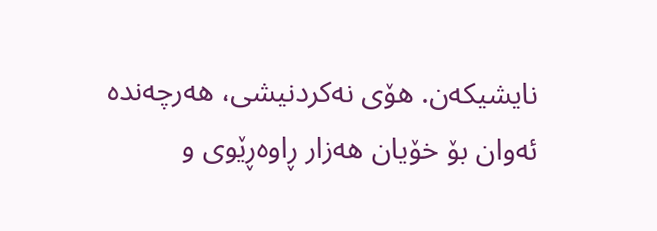نایشیکه‌ن. هۆی نه‌کردنیشی، هه‌رچه‌نده‌ ئه‌وان بۆ خۆیان هه‌زار ڕاوه‌ڕێوی و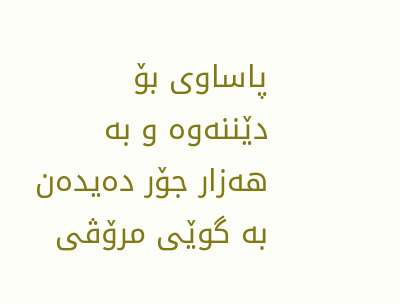پاساوی بۆ دێننه‌وه‌ و به‌ هه‌زار جۆر ده‌یده‌ن به‌ گوێی مرۆڤی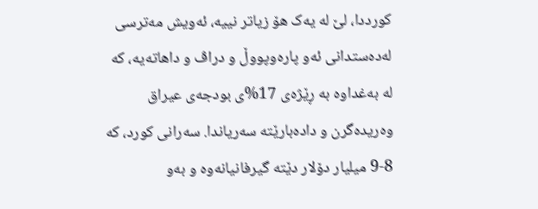کورددا، لێ له‌ یه‌ک هۆ زیاتر نییه‌، ئه‌ویش مه‌ترسی له‌ده‌ستدانی ئه‌و پاره‌وپووڵ و دراڤ و داهاته‌یه‌، که‌ له‌ به‌غداوه‌ به‌ ڕێژه‌ی 17%ی بودجه‌ی عیراق وه‌ریده‌گرن و داده‌بارێته‌ سه‌ریاندا. سه‌رانی کورد، که‌ 8-9 میلیار دۆلار دێته‌ گیرفانیانه‌وه‌ و به‌و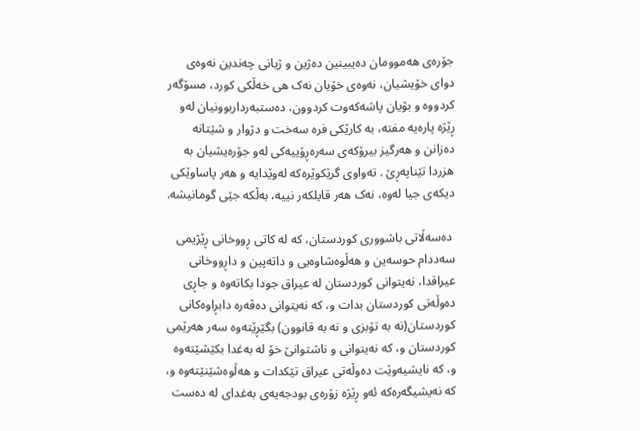جۆره‌ی هه‌موومان ده‌یبینین ده‌ژین و ژیانی چه‌ندین نه‌وه‌ی دوای خۆیشیان، نه‌وه‌ی خۆیان نه‌ک هی خه‌ڵکی کورد، مسۆگه‌ر کردووه‌ و بۆیان پاشه‌که‌وت کردوون‌، ده‌ستبه‌رداربوونیان له‌و ڕێژه‌ پاره‌یه‌ مفته‌، به‌ کارێکی فره‌ سه‌خت و دژوار و شێتانه‌ ده‌زانن و هه‌رگیز بیرۆکه‌ی سه‌ره‌ڕۆییه‌کی له‌و جۆره‌یشیان به‌ هزردا تێناپه‌ڕێ . ته‌واوی گرێکوێره‌که‌ له‌وێدایه‌ و هه‌ر پاساوێکی دیکه‌ی جیا له‌وه‌، نه‌ک هه‌ر قایلکه‌ر نییه‌، به‌ڵکه‌ جێی گومانیشه‌.

 ده‌سه‌ڵاتی باشووری کوردستان، که له‌ کاتی ڕووخانی ڕێژیمی سه‌ددام حوسه‌ین و هه‌ڵوه‌شاوه‌یی و داته‌پین و داڕووخانی عیراقدا، ‌نه‌یتوانی کوردستان له‌ عیراق جودا بکاته‌وه‌ و جاڕی ده‌وڵه‌تی کوردستان بدات و، که‌ نه‌یتوانی ده‌ڤه‌ره‌ دابڕاوه‌کانی کوردستان(نه‌ به‌ تۆبزی و نه‌ به‌ قانوون) بگێڕێته‌وه‌ سه‌ر هه‌رێمی کوردستان و، که‌ نه‌یتوانی و ناشتوانێ خۆ له‌ به‌غدا بکێشێته‌وه‌‌ و، که‌ نایشیه‌وێت ده‌وڵه‌تی عیراق تێکدات و هه‌ڵوه‌شێنێته‌وه‌ و،  که‌ نه‌یشیگه‌ره‌که‌ ئه‌و ڕێژه‌ زۆره‌ی بودجه‌یه‌ی به‌غدای له‌ ده‌ست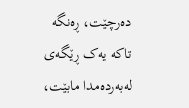ده‌رچێت، ڕه‌نگه‌ تاکه‌ یه‌ک ڕێگه‌ی له‌به‌رده‌مدا مابێت،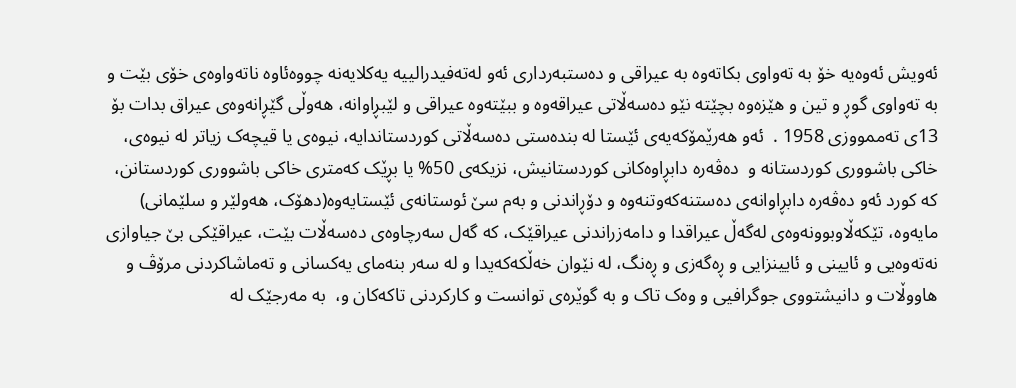ئه‌ویش ئه‌وه‌یه‌ خۆ به‌ ته‌واوی بکاته‌وه‌ به‌ عیراقی و ده‌ستبه‌رداری ئه‌و له‌ته‌فیدرالییه‌ یه‌کلایه‌نه‌ چووه‌ئاوه‌ ناته‌واوه‌ی خۆی بێت و به‌ ته‌واوی گوڕ و تین و هێزه‌وه‌ بچێته‌ نێو ده‌سه‌ڵاتی عیراقه‌وه‌ و ببێته‌وه‌ عیراقی و لێبڕاوانه،‌ هه‌وڵی گێڕانه‌وه‌ی عیراق بدات بۆ 13ی ته‌ممووزی 1958 .  ئه‌و هه‌رێمۆکه‌یه‌ی ئێستا له‌ بنده‌ستی ده‌سه‌ڵاتی کوردستاندایه،‌ نیوه‌ی یا قیچه‌ک زیاتر له‌ نیوه‌ی، خاکی باشووری کوردستانه‌ و  ده‌ڤه‌ره‌ دابڕاوه‌کانی کوردستانیش، نزیکه‌ی 50% یا بڕێک که‌متری خاکی باشووری کوردستانن، که‌ کورد ئه‌و ده‌ڤه‌ره‌ دابڕاوانه‌ی ده‌ستنه‌که‌وتنه‌وه‌ و دۆڕاندنی و به‌م سێ ئوستانه‌ی ئێستایه‌وه‌(دهۆک، هه‌ولێر و سلێمانی) مایه‌وه‌، تێکه‌ڵاوبوونه‌وه‌ی له‌گه‌ڵ عیراقدا و دامه‌زراندنی عیراقێک، که‌ گه‌ل سه‌رچاوه‌ی ده‌سه‌ڵات بێت، عیراقێکی بێ جیاوازی نه‌ته‌وه‌یی و ئایینی و ئایینزایی و ڕه‌گه‌زی و ڕه‌نگ، له‌ نێوان خه‌ڵکه‌که‌یدا و له‌ سه‌ر بنه‌مای یه‌کسانی و ته‌ماشاکردنی مرۆڤ و هاووڵات و دانیشتووی جوگرافیی و وه‌ک تاک و به‌ گوێره‌ی توانست و کارکردنی تاکه‌کان و،  به‌ مه‌رجێک له‌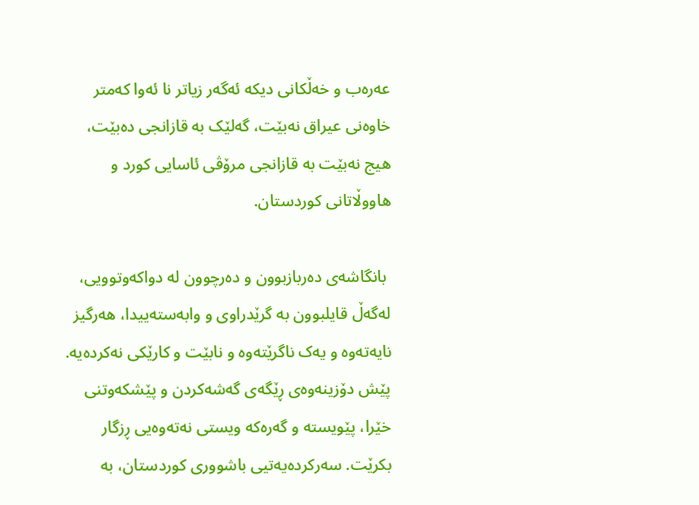عه‌ره‌ب و خه‌ڵکانی دیکه‌ ئه‌گه‌ر زیاتر نا ئه‌وا که‌متر خاوه‌نی عیراق نه‌بێت، گه‌لێک به‌ قازانجی ده‌بێت، هیج نه‌بێت به‌ قازانجی مرۆڤی ئاسایی کورد و هاووڵاتانی کوردستان.

 بانگاشه‌ی ده‌ربازبوون و ده‌رچوون له ‌دواکه‌وتوویی، له‌گه‌ڵ قایلبوون به‌ گرێدراوی و وابه‌سته‌ییدا، هه‌رگیز نایه‌ته‌وه‌ و یه‌ک ناگرێته‌وه‌ و نابێت و کارێکی نه‌کرده‌یه. پێش دۆزینه‌وه‌ی ڕێگه‌ی گه‌شه‌کردن و پێشکه‌وتنی خێرا، پێویسته‌ و گه‌ره‌که‌ ویستی نه‌ته‌وه‌یی ڕزگار بکرێت. سه‌رکرده‌یه‌تیی باشووری کوردستان، به‌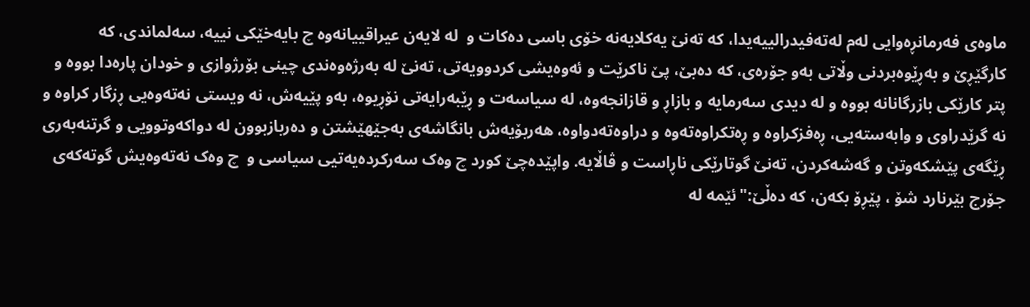ماوه‌ی فه‌رمانڕه‌وایی له‌م له‌ته‌فیدرالییه‌یدا، که‌ ته‌نێ یه‌کلایه‌نه‌ خۆی باسی ده‌کات و  له‌ لایه‌ن عیراقییانه‌وه‌ چ بایه‌خێکی نییه‌، ‌سه‌لماندی، که‌ کارگێڕێ و به‌ڕێوه‌بردنی وڵاتی به‌و جۆره‌ی، که‌ ده‌بێ، پێ ناکرێت و ئه‌وه‌یشی کردوویه‌تی، ته‌نێ له‌ به‌رژه‌وه‌ندی چینی بۆرژوازی و خودان پاره‌دا بووه‌ و پتر کارێکی بازرگانانه‌ بووه‌ و له‌ دیدی سه‌رمایه‌ و بازاڕ و قازانجه‌وه‌، له‌ سیاسه‌ت و ڕێبه‌رایه‌تی نۆڕیوه‌‌، به‌و پێیه‌ش، نه‌ ویستی نه‌ته‌وه‌یی ڕزگار کراوه‌ و نه‌ گرێدراوی و وابه‌سته‌یی، ڕه‌فزکراوه‌ و ڕه‌تکراوه‌ته‌وه‌ و دراوه‌ته‌دواوه‌، هه‌ربۆیه‌ش بانگاشه‌ی به‌جێهێشتن و ده‌ربازبوون له‌ دواکه‌وتوویی و گرتنه‌به‌ری ڕێگه‌ی پێشکه‌وتن و گه‌شه‌کردن، ته‌نێ گوتارێکی ناڕاست و ڤاڵایه‌. واپێده‌چێ کورد چ وه‌ک سه‌رکرده‌یه‌تیی سیاسی و  چ وه‌ک نه‌ته‌وه‌یش گوته‌که‌ی جۆرج بێرنارد شۆ ، پێڕۆ بکه‌ن، که‌ ده‌ڵێ:"ئێمه‌ له‌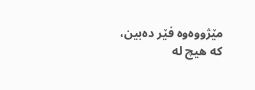مێژووه‌وه‌ فێر ده‌بین، که‌ هیچ له‌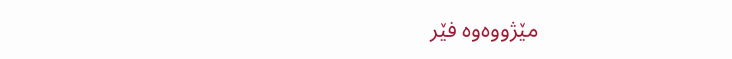مێژووه‌وه‌ فێر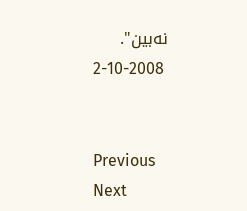نه‌بین".
 2-10-2008


Previous
Next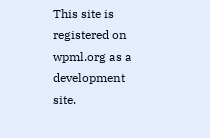This site is registered on wpml.org as a development site.